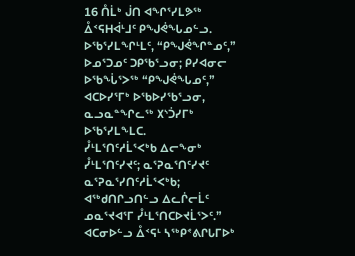16 ᑍᒫᒃ ᒎᑎ ᐊᖏᕐᓯᒪᕗᖅ ᐂᑉᕋᕼᐋᒻᒧᑦ ᑭᖑᕚᖓᓄᓪᓗ. ᐅᖃᕐᓯᒪᖏᒻᒪᑦ, “ᑭᖑᕚᖏᓐᓄᑦ,” ᐅᓄᕐᑐᓄᑦ ᑐᑭᖃᕐᓗᓂ; ᑭᓯᐊᓂᓕ ᐅᖃᖔᕐᐳᖅ “ᑭᖑᕚᖓᓄᑦ,” ᐊᑕᐅᓯᕐᒥᒃ ᐅᖃᐅᓯᖃᕐᓗᓂ, ᓇᓗᓇᓐᖏᓚᖅ ᙭ᔅᑑᓯᒥᒃ ᐅᖃᕐᓯᒪᖕᒪᑕ.
ᓮᒻᒪᕐᑎᑦᓱᒫᕐᐸᒃᑲ ᐃᓕᖕᓂᒃ ᓮᒻᒪᕐᑎᑦᓯᔪᑦ; ᓇᕐᕈᓇᕐᑎᑦᓯᔪᑦ ᓇᕐᕈᓇᕐᓯᑎᑦᓱᒫᕐᐸᒃᑲ; ᐊᖅᑯᑎᒋᓗᑎᓪᓗ ᐃᓚᒌᓕᒫᑦ ᓄᓇᕐᔪᐊᕐᒥ ᓮᒻᒪᕐᑎᑕᐅᔪᒫᕐᐳᑦ.”
ᐊᑕᓂᐅᓪᓗ ᐂᑉᕋᒻ ᓴᖅᑭᕝᕕᒋᒐᒥᐅᒃ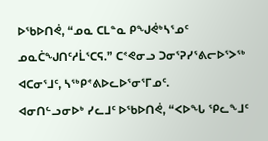ᐅᖃᐅᑎᕚ, “ᓄᓇ ᑕᒪᓐᓇ ᑭᖑᕚᒃᓴᕐᓄᑦ ᓄᓇᑖᖑᑎᑦᓱᒫᕐᑕᕋ.” ᑕᕝᕙᓂᓗ ᑐᓂᕐᕈᓯᕐᕕᓕᐅᕐᐳᖅ ᐊᑕᓂᕐᒧᑦ, ᓴᖅᑭᕝᕕᐅᓚᐅᕐᓂᕐᒥᓄᑦ.
ᐊᓂᑎᓪᓗᓂᐅᒃ ᓯᓚᒧᑦ ᐅᖃᐅᑎᕚ, “ᐸᐅᖓ ᕿᓚᖕᒧᑦ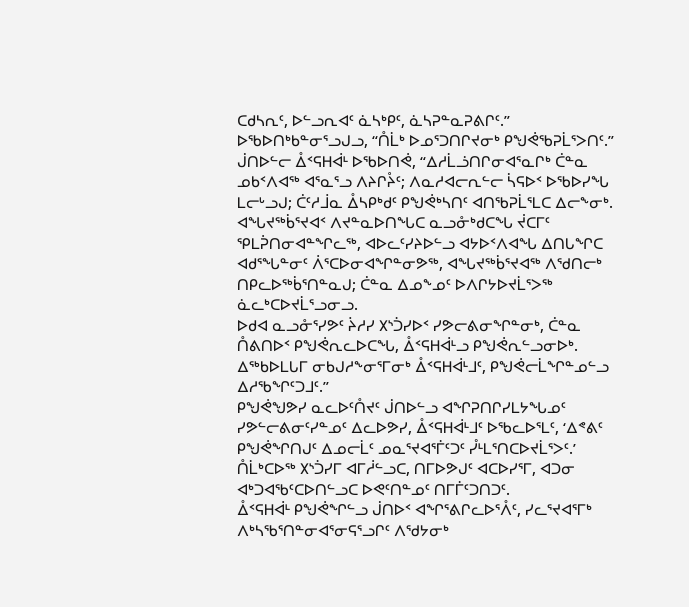ᑕᑯᓴᕆᑦ, ᐅᓪᓗᕆᐊᑦ ᓈᓴᒃᑭᑦ, ᓈᓴᕈᓐᓇᕈᕕᒋᑦ.” ᐅᖃᐅᑎᒃᑲᓐᓂᕐᓗᒍᓗ, “ᑍᒫᒃ ᐅᓄᕐᑐᑎᒋᔪᓂᒃ ᑭᖑᕚᖃᕈᒫᕐᐳᑎᑦ.”
ᒎᑎᐅᓪᓕ ᐂᑉᕋᕼᐋᒻ ᐅᖃᐅᑎᕚ, “ᐃᓱᒫᓘᑎᒋᓂᐊᕐᓇᒋᒃ ᑖᓐᓇ ᓄᑲᑉᐱᐊᖅ ᐊᕐᓇᕐᓗ ᐱᔨᒋᔧᑦ; ᐱᓇᓱᐊᓕᕆᓪᓕ ᓵᕋᐅᑉ ᐅᖃᐅᓯᖓ ᒪᓕᒡᓗᒍ; ᑖᑦᓱᒨᓇ ᐂᓴᑭᒃᑯᑦ ᑭᖑᕚᒃᓴᑎᑦ ᐊᑎᖃᕈᒫᕐᒪᑕ ᐃᓕᖕᓂᒃ.
ᐊᖓᔪᖅᑳᕐᔪᐊᑉ ᐱᔪᓐᓇᐅᑎᖓᑕ ᓇᓗᓁᒃᑯᑕᖓ ᔫᑕᒥᑦ ᕿᒪᕉᑎᓂᐊᓐᖏᓚᖅ, ᐊᐅᓚᑦᓯᔨᐅᓪᓗ ᐊᔭᐅᑉᐱᐊᖓ ᐃᑎᒐᖏᑕ ᐊᑯᕐᖓᓐᓂᑦ ᐲᕐᑕᐅᓂᐊᖏᓐᓂᕗᖅ, ᐊᖓᔪᖅᑳᕐᔪᐊᖅ ᐱᖁᑎᓕᒃ ᑎᑭᓚᐅᖅᑳᕐᑎᓐᓇᒍ; ᑖᓐᓇ ᐃᓄᖕᓄᑦ ᐅᐱᒋᔭᐅᔪᒫᕐᐳᖅ ᓈᓚᒃᑕᐅᔪᒫᕐᓗᓂᓗ.
ᐅᑯᐊ ᓇᓗᓁᕐᓯᕗᑦ ᔩᓱᓯ ᙭ᔅᑑᓯᐅᑉ ᓯᕗᓕᕕᓂᖏᓐᓂᒃ, ᑖᓐᓇ ᑍᕕᑎᐅᑉ ᑭᖑᕚᕆᓚᐅᑕᖓ, ᐂᑉᕋᕼᐋᒻᓗ ᑭᖑᕚᕆᓪᓗᓂᐅᒃ.
ᐃᖅᑲᐅᒪᒐᒥ ᓂᑲᒍᓱᖕᓂᕐᒥᓂᒃ ᐂᑉᕋᕼᐋᒻᒧᑦ, ᑭᖑᕚᓕᒫᖏᓐᓄᓪᓗ ᐃᓱᖃᖏᑦᑐᒧᑦ.”
ᑭᖑᕚᖑᕗᓯ ᓇᓚᐅᑦᑍᔪᑦ ᒎᑎᐅᓪᓗ ᐊᖏᕈᑎᒋᓯᒪᔭᖓᓄᑦ ᓯᕗᓪᓕᕕᓂᑦᓯᓐᓄᑦ ᐃᓚᐅᕗᓯ, ᐂᑉᕋᕼᐋᒻᒧᑦ ᐅᖃᓚᐅᕐᒪᑦ, ‘ᐃᕝᕕᑦ ᑭᖑᕚᖏᑎᒍᑦ ᐃᓄᓕᒫᑦ ᓄᓇᕐᔪᐊᕐᒦᑦᑐᑦ ᓮᒻᒪᕐᑎᑕᐅᔪᒫᕐᐳᑦ.’
ᑍᒫᒃᑕᐅᖅ ᙭ᔅᑑᓯᒥ ᐊᒥᓲᓪᓗᑕ, ᑎᒥᐅᕗᒍᑦ ᐊᑕᐅᓯᕐᒥ, ᐊᑐᓂ ᐊᒃᑐᐊᖃᑦᑕᐅᑎᓪᓗᑕ ᐅᕙᑦᑎᓐᓄᑦ ᑎᒥᒦᑦᑐᑎᑐᑦ.
ᐂᑉᕋᕼᐋᒻ ᑭᖑᕚᖏᓪᓗ ᒎᑎᐅᑉ ᐊᖏᕐᕕᒋᓚᐅᕐᐰᑦ, ᓯᓚᕐᔪᐊᕐᒥᒃ ᐱᒃᓴᖃᕐᑎᓐᓂᐊᕐᓂᕋᕐᓗᒋᑦ ᐱᖁᔭᓂᒃ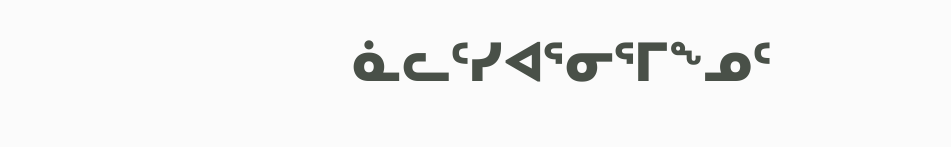ᓈᓚᑦᓯᐊᕐᓂᕐᒥᖕᓄᑦ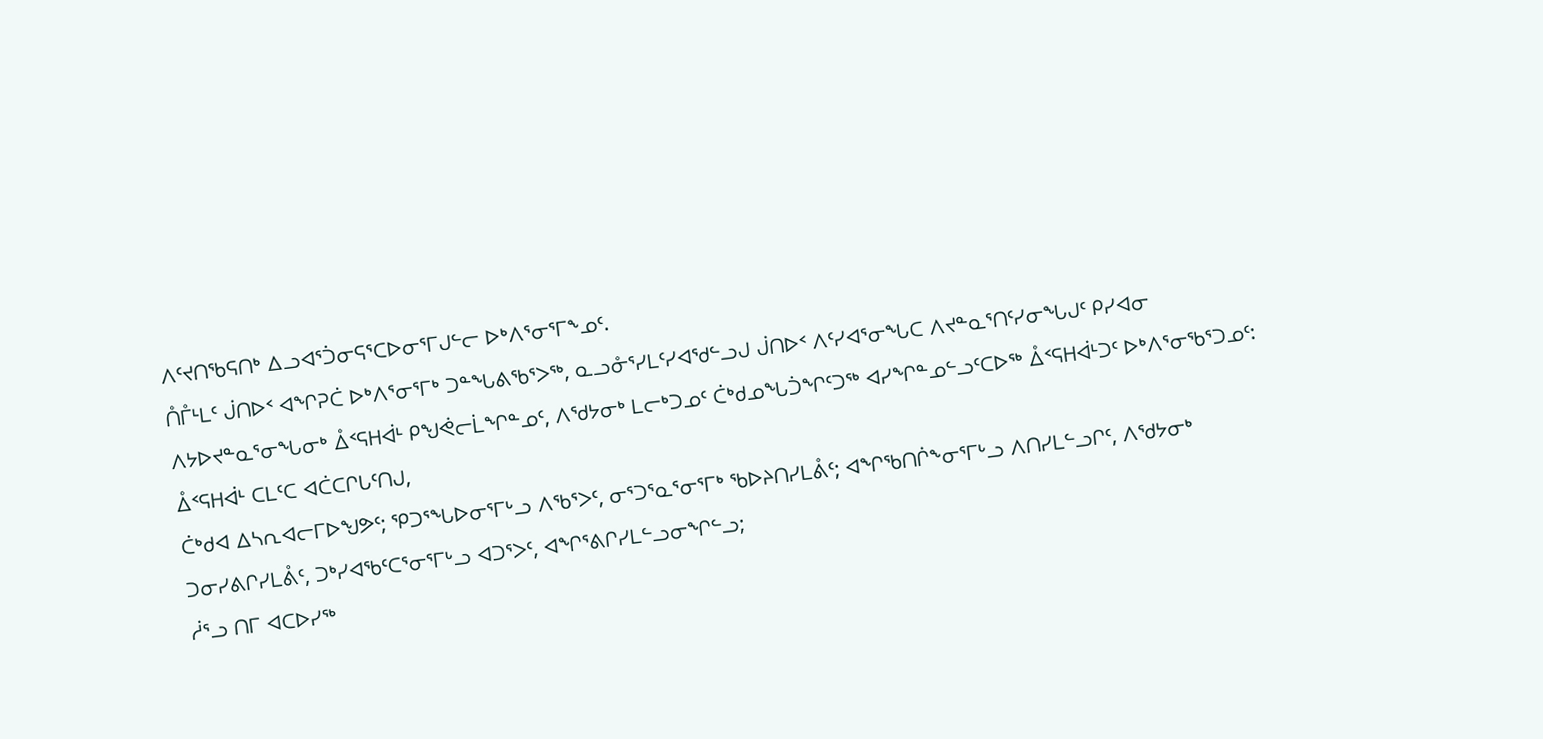ᐱᑦᔪᑎᖃᕋᑎᒃ ᐃᓗᐊᕐᑑᓂᕋᕐᑕᐅᓂᕐᒥᒍᓪᓕ ᐅᒃᐱᕐᓂᕐᒥᖕᓄᑦ.
ᑍᒤᒻᒪᑦ ᒎᑎᐅᑉ ᐊᖏᕈᑖ ᐅᒃᐱᕐᓂᕐᒥᒃ ᑐᓐᖓᕕᖃᕐᐳᖅ, ᓇᓗᓁᕐᓯᒪᑦᓯᐊᖁᓪᓗᒍ ᒎᑎᐅᑉ ᐱᑦᓯᐊᕐᓂᖓᑕ ᐱᔪᓐᓇᕐᑎᑦᓯᓂᖓᒍᑦ ᑭᓯᐊᓂ ᐱᔭᐅᔪᓐᓇᕐᓂᖓᓂᒃ ᐂᑉᕋᕼᐋᒻ ᑭᖑᕚᓕᒫᖏᓐᓄᑦ, ᐱᖁᔭᓂᒃ ᒪᓕᒃᑐᓄᑦ ᑖᒃᑯᓄᖓᑑᖏᑦᑐᖅ ᐊᓯᖏᓐᓄᓪᓗᑦᑕᐅᖅ ᐂᑉᕋᕼᐋᒻᑐᑦ ᐅᒃᐱᕐᓂᖃᕐᑐᓄᑦ: ᐂᑉᕋᕼᐋᒻ ᑕᒪᑦᑕ ᐊᑖᑕᒋᒐᑦᑎᒍ,
ᑖᒃᑯᐊ ᐃᓴᕆᐊᓕᒥᐅᖑᕗᑦ; ᕿᑐᕐᖓᐅᓂᕐᒥᒡᓗ ᐱᖃᕐᐳᑦ, ᓂᕐᑐᕐᓇᕐᓂᕐᒥᒃ ᖃᐅᔨᑎᓯᒪᕔᑦ; ᐊᖏᖃᑎᒌᖕᓂᕐᒥᒡᓗ ᐱᑎᓯᒪᓪᓗᒋᑦ, ᐱᖁᔭᓂᒃ ᑐᓂᓯᕕᒋᓯᒪᕔᑦ, ᑐᒃᓯᐊᖃᑦᑕᕐᓂᕐᒥᒡᓗ ᐊᑐᕐᐳᑦ, ᐊᖏᕐᕕᒋᓯᒪᓪᓗᓂᖏᓪᓗ;
ᓲᕐᓗ ᑎᒥ ᐊᑕᐅᓯᖅ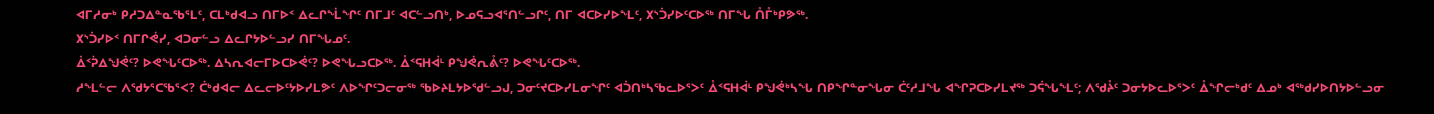ᐊᒥᓱᓂᒃ ᑭᓱᑐᐃᓐᓇᖃᕐᒪᑦ, ᑕᒪᒃᑯᐊᓗ ᑎᒥᐅᑉ ᐃᓚᒋᖕᒫᖏᑦ ᑎᒥᒧᑦ ᐊᑕᓪᓗᑎᒃ, ᐅᓄᕋᓗᐊᕐᑎᓪᓗᒋᑦ, ᑎᒥ ᐊᑕᐅᓯᐅᖕᒪᑦ, ᙭ᔅᑑᓯᐅᑦᑕᐅᖅ ᑎᒥᖓ ᑍᒤᒃᑭᕗᖅ.
᙭ᔅᑑᓯᐅᑉ ᑎᒥᒋᕚᓯ, ᐊᑐᓂᓪᓗ ᐃᓚᒋᔭᐅᓪᓗᓯ ᑎᒥᖓᓄᑦ.
ᐄᑉᕉᐃᖑᕚᑦ? ᐅᕙᖓᑦᑕᐅᖅ. ᐃᓴᕆᐊᓕᒥᐅᑕᐅᕚᑦ? ᐅᕙᖓᓗᑕᐅᖅ. ᐂᑉᕋᕼᐋᒻ ᑭᖑᕚᕆᕔᑦ? ᐅᕙᖓᑦᑕᐅᖅ.
ᓱᖕᒪᓪᓕ ᐱᖁᔭᕐᑕᖃᕐᐸ? ᑖᒃᑯᐊᓕ ᐃᓚᓕᐅᑦᔭᐅᓯᒪᕗᑦ ᐱᐅᖏᑦᑐᓕᓂᖅ ᖃᐅᔨᒪᔭᐅᖁᓪᓗᒍ, ᑐᓂᑦᔪᑕᐅᓯᒪᓂᖏᑦ ᐊᑑᑎᒃᓴᖃᓚᐅᕐᐳᑦ ᐂᑉᕋᕼᐋᒻ ᑭᖑᕚᒃᓴᖓ ᑎᑭᖏᓐᓂᖓᓂ ᑖᑦᓱᒧᖓ ᐊᖏᕈᑕᐅᓯᒪᔪᖅ ᑐᕌᖓᖕᒪᑦ; ᐱᖁᔧᑦ ᑐᓂᔭᐅᓚᐅᕐᐳᑦ ᐂᖏᓕᒃᑯᑦ ᐃᓄᒃ ᐊᖅᑯᓯᐅᑎᔭᐅᓪᓗᓂ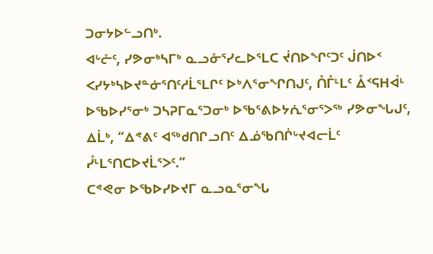ᑐᓂᔭᐅᓪᓗᑎᒃ.
ᐊᒡᓔᑦ, ᓯᕗᓂᒃᓴᒥᒃ ᓇᓗᓁᕐᓯᓚᐅᕐᒪᑕ ᔫᑎᐅᖏᑦᑐᑦ ᒎᑎᐅᑉ ᐸᓯᔭᒃᓴᐅᔪᓐᓃᕐᑎᑦᓱᒫᕐᒪᒋᑦ ᐅᒃᐱᕐᓂᖏᑎᒍᑦ, ᑍᒤᒻᒪᑦ ᐂᑉᕋᕼᐋᒻ ᐅᖃᐅᓯᕐᓂᒃ ᑐᓴᕈᒥᓇᕐᑐᓂᒃ ᐅᖃᕐᕕᐅᔭᕇᕐᓂᕐᐳᖅ ᓯᕗᓂᖓᒍᑦ, ᐃᒫᒃ, “ᐃᕝᕕᑦ ᐊᖅᑯᑎᒋᓗᑎᑦ ᐃᓅᖃᑎᒌᒡᔪᐊᓕᒫᑦ ᓮᒻᒪᕐᑎᑕᐅᔪᒫᕐᐳᑦ.”
ᑕᕝᕙᓂ ᐅᖃᐅᓯᐅᔪᒥ ᓇᓗᓇᕐᓂᖓ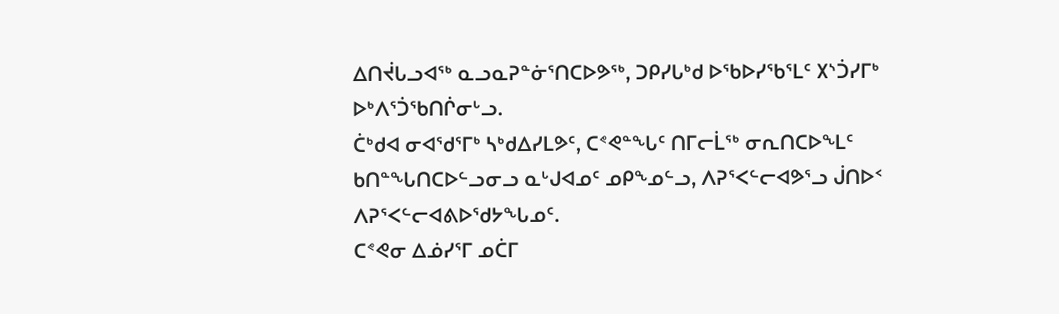ᐃᑎᔫᒐᓗᐊᖅ ᓇᓗᓇᕈᓐᓃᕐᑎᑕᐅᕗᖅ, ᑐᑭᓯᒐᒃᑯ ᐅᖃᐅᓯᖃᕐᒪᑦ ᙭ᔅᑑᓯᒥᒃ ᐅᒃᐱᕐᑑᖃᑎᒌᓂᒡᓗ.
ᑖᒃᑯᐊ ᓂᐊᖁᕐᒥᒃ ᓴᒃᑯᐃᓯᒪᕗᑦ, ᑕᕝᕙᓐᖓᑦ ᑎᒥᓕᒫᖅ ᓂᕆᑎᑕᐅᖕᒪᑦ ᑲᑎᓐᖓᑎᑕᐅᓪᓗᓂᓗ ᓇᒡᒍᐊᓄᑦ ᓄᑭᖕᓄᓪᓗ, ᐱᕈᕐᐸᓪᓕᐊᕗᕐᓗ ᒎᑎᐅᑉ ᐱᕈᕐᐸᓪᓕᐊᕕᐅᖁᔭᖓᓄᑦ.
ᑕᕝᕙᓂ ᐃᓅᓯᕐᒥ ᓄᑖᒥ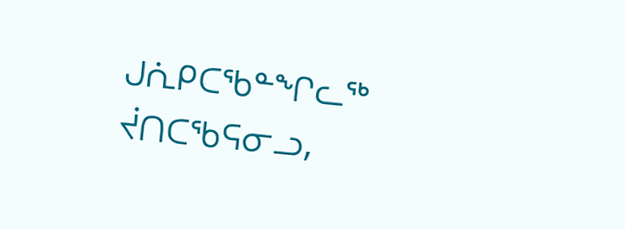ᒍᕇᑭᑕᖃᓐᖏᓚᖅ ᔫᑎᑕᖃᕋᓂᓗ,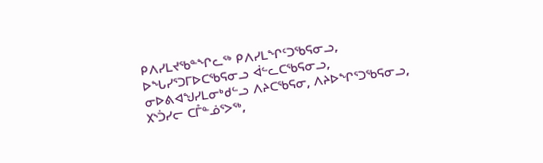ᑭᐱᓯᒪᔪᖃᓐᖏᓚᖅ ᑭᐱᓯᒪᖏᑦᑐᖃᕋᓂᓗ, ᐅᖓᓯᕐᑐᒥᐅᑕᖃᕋᓂᓗ ᐋᓪᓚᑕᖃᕋᓂᓗ, ᓂᐅᕕᐊᖑᓯᒪᓂᒃᑯᓪᓗ ᐱᔨᑕᖃᕋᓂ, ᐱᔨᐅᖏᕐᑐᖃᕋᓂᓗ, ᙭ᔅᑑᓯᓕ ᑕᒤᓐᓅᕐᐳᖅ,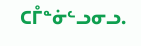ᑕᒤᓐᓃᓪᓗᓂᓗ.